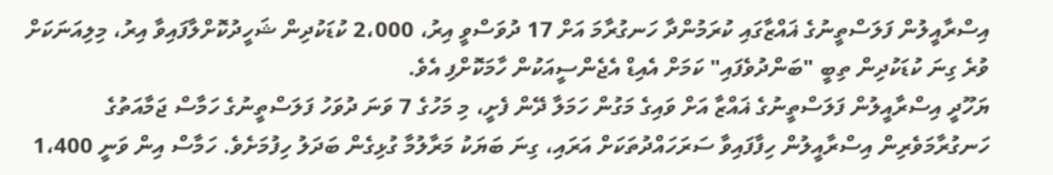އިސްރާއީލުން ފަލަސްތީނުގެ ޣައްޒާގައި ކުރަމުންދާ ހަނގުރާމަ އަށް 17 ދުވަސްވީ އިރު، 2،000 ކުޑަކުދިން ޝަހީދުކޮށްލާފައިވާ އިރު، މިލިއަނަކަށް ވުރެ ގިނަ ކުޑަކުދިން ތިބީ "ބަންދުވެފައި" ކަމަށް އެއިޑް އެޖެންސީއަކުން ހާމަކޮށްފި އެވެ.
ޔަހޫދީ އިސްރާއީލުން ފަލަސްތީނުގެ ޣައްޒާ އަށް ވައިގެ މަގުން ހަމަލާ ދޭން ފެށީ، މި މަހުގެ 7 ވަނަ ދުވަހު ފަލަސްތީނުގެ ހަމާސް ޖަމާއަތުގެ ހަނގުރާމަވެރިން އިސްރާއީލުން ހިފާފައިވާ ސަރަހައްދުތަކަށް އަރައި، ގިނަ ބަޔަކު މަރާލުމާ ގުޅިގެން ބަދަލު ހިފުމަށެވެ. ހަމާސް އިން ވަނީ 1،400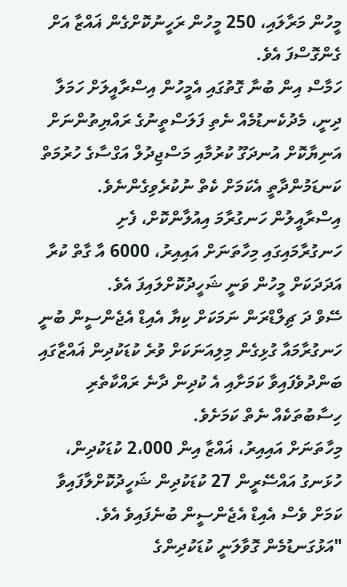މީހުން މަރާލައި، 250 މީހުން ރަހީނުކޮށްގެން ޣައްޒާ އަށް ގެންގޮސްފަ އެވެ.
ހަމާސް އިން ބުނާ ގޮތުގައި އެމީހުން އިސްރާއީލަށް ހަމަލާ ދިނީ، މެދުކެނޑުމެއް ނެތި ފަލަސްތީނުގެ ރައްޔިތުންނަށް އަނިޔާކޮށް އުނދަގޫ ކުރުމާއި މަސްޖިދުލް އަގްސާގެ ހުރުމަތް ކަނޑަމުންދާތީ އެކަމަށް ކެތް ނުކުރެވިގެންނެވެ. އިސްރާއީލުން ހަނގުރާމަ އިއުލާންކޮށް، ފެށި ހަނގުރާމައިގައި މިހާތަނަށް އައިއިރު، 6000 އާ ގާތް ކުރާ އަދަދަކަށް މީހުން ވަނީ ޝަހީދުކޮށްލައިފަ އެވެ.
ސޭވް ދަ ޗިލްޑްރަން ނަމަކަށް ކިޔާ އެއިޑް އެޖެންސީން ބުނީ ހަނގުރާމައާ ގުޅިގެން މިލިއަނަކަށް ވުރެ ކުޑަކުދިން ޣައްޒާގައި ބަންދުވެފައިވާ ކަމަށާއި އެ ކުދިން ދާނެ ރައްކާތެރި ހިސާބުތަކެއް ނެތް ކަމަށެވެ.
މިހާތަނަށް އައިއިރު، ޣައްޒާ އިން 2،000 ކުޑަކުދިން، ހުޅަނގު އައްސޭރީން 27 ކުޑަކުދިން ޝަހީދުކޮށްލާފައިވާ ކަމަށް ވެސް އެއިޑް އެޖެންސީން ބުނެފައިވެ އެވެ.
"އަޅުގަނޑުމެން ގޮވާލަނީ ކުޑަކުދިންގެ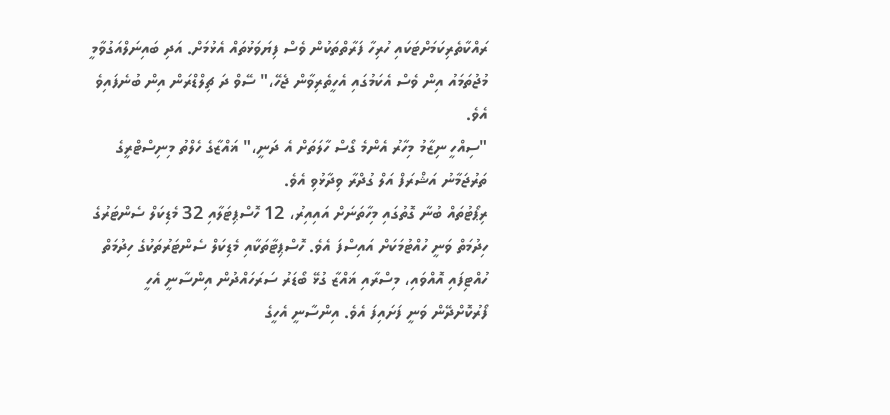ރައްކާތެރިކަމަށްޓަކައި ހުރިހާ ފަރާތްތަކުން ވެސް ފިޔަވަޅުތައް އެޅުމަށް. އަދި ބައިނަލްއަގުވާމީ މުޖުތަމައު އިން ވެސް އެކަމުގައި އެހީތެރިވާން ޖެހޭ،" ސޭވް ދަ ޗިލްޑްރަން އިން ބުނެފައިވެ އެވެ.
"ސިއްހީ ނިޒާމު މިހާރު އެންމެ ގޯސް ހާލަތަށް އެ ދަނީ،" ޣައްޒާގެ ހެލްތު މިނިސްޓްރީގެ ތަރުޖަމާނު އަޝްރަފް އަލް ގުދްރާ ވިދާޅުވި އެވެ.
ރިޕޯޓުތައް ބުނާ ގޮތުގައި މިހާތަނަށް އައިއިރު، 12 ހޮސްޕިޓަލާއި 32 މެޑިކަލް ސެންޓަރުގެ ހިދުމަތް ވަނީ ހުއްޓުމަކަށް އައިސްފަ އެވެ. ހޮސްޕިޓާތަކާއި މެޑިކަލް ސެންޓަރުތަކުގެ ހިދުމަތް ހުއްޓިފައި އޮއްވައި، މިސްރާއި ޣައްޒާ ގުޅޭ ބޯޑަރު ސަރަހައްދުން އިންސާނީ އެހީ ފޯރުކޮށްދޭން ވަނީ ފަށައިފަ އެވެ. އިންސާނީ އެހީގެ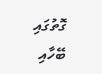ގޮތުގައި ބޭހާއި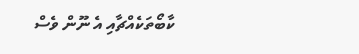ކާބޯތަކެއްޗާއި އެ ނޫން ވެސް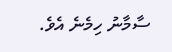ސާމާނު ހިމެނެ އެވެ.